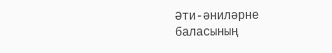Әти-әниләрне баласының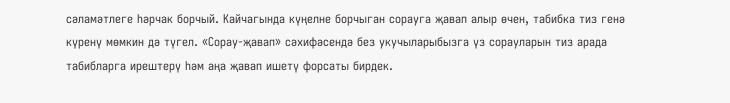сәламәтлеге һәрчак борчый. Кайчагында күңелне борчыган сорауга җавап алыр өчен, табибка тиз генә күренү мөмкин дә түгел. «Сорау-җавап» сәхифәсендә без укучыларыбызга үз сорауларын тиз арада табибларга ирештерү һәм аңа җавап ишетү форсаты бирдек.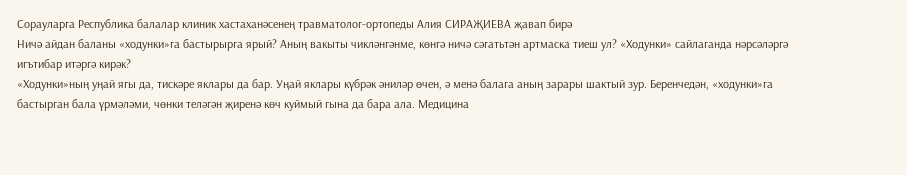Сорауларга Республика балалар клиник хастаханәсенең травматолог-ортопеды Алия СИРАҖИЕВА җавап бирә
Ничә айдан баланы «ходунки»га бастырырга ярый? Аның вакыты чикләнгәнме, көнгә ничә сәгатьтән артмаска тиеш ул? «Ходунки» сайлаганда нәрсәләргә игътибар итәргә кирәк?
«Ходунки»ның уңай ягы да, тискәре яклары да бар. Уңай яклары күбрәк әниләр өчен, ә менә балага аның зарары шактый зур. Беренчедән, «ходунки»га бастырган бала үрмәләми, чөнки теләгән җиренә көч куймый гына да бара ала. Медицина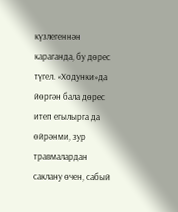күзлегеннән караганда, бу дөрес түгел. «Ходунки»да йөргән бала дөрес итеп егылырга да өйрәнми, зур травмалардан саклану өчен, сабый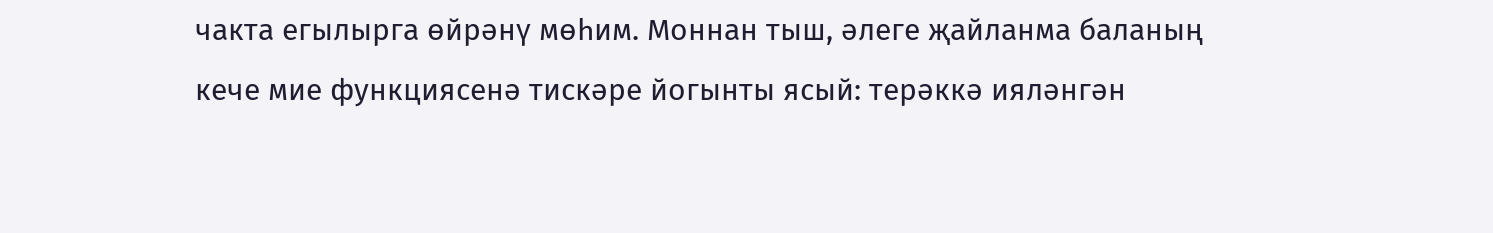чакта егылырга өйрәнү мөһим. Моннан тыш, әлеге җайланма баланың кече мие функциясенә тискәре йогынты ясый: терәккә ияләнгән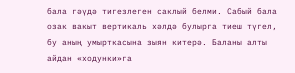бала гәүдә тигезлеген саклый белми. Сабый бала озак вакыт вертикаль хәлдә булырга тиеш түгел, бу аның умырткасына зыян китерә. Баланы алты айдан «ходунки»га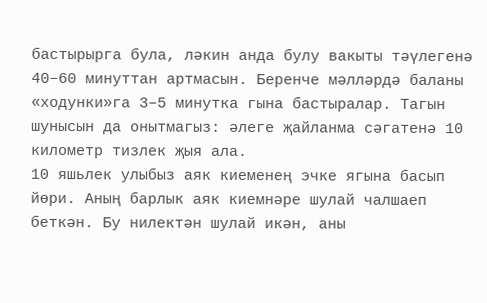бастырырга була, ләкин анда булу вакыты тәүлегенә 40–60 минуттан артмасын. Беренче мәлләрдә баланы «ходунки»га 3–5 минутка гына бастыралар. Тагын шунысын да онытмагыз: әлеге җайланма сәгатенә 10 километр тизлек җыя ала.
10 яшьлек улыбыз аяк киеменең эчке ягына басып йөри. Аның барлык аяк киемнәре шулай чалшаеп беткән. Бу нилектән шулай икән, аны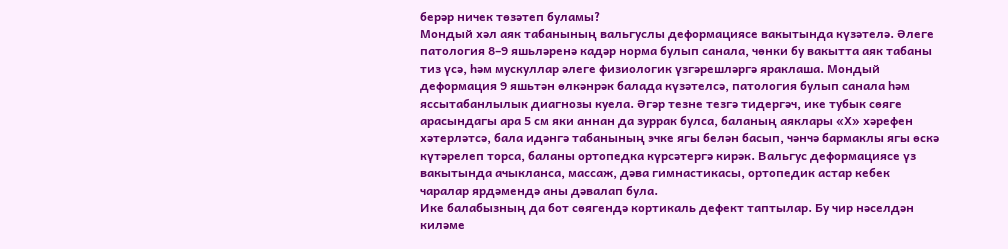берәр ничек төзәтеп буламы?
Мондый хәл аяк табанының вальгуслы деформациясе вакытында күзәтелә. Әлеге патология 8–9 яшьләренә кадәр норма булып санала, чөнки бу вакытта аяк табаны тиз үсә, һәм мускуллар әлеге физиологик үзгәрешләргә яраклаша. Мондый деформация 9 яшьтән өлкәнрәк балада күзәтелсә, патология булып санала һәм яссытабанлылык диагнозы куела. Әгәр тезне тезгә тидергәч, ике тубык сөяге арасындагы ара 5 см яки аннан да зуррак булса, баланың аяклары «Х» хәрефен хәтерләтсә, бала идәнгә табанының эчке ягы белән басып, чәнчә бармаклы ягы өскә күтәрелеп торса, баланы ортопедка күрсәтергә кирәк. Вальгус деформациясе үз вакытында ачыкланса, массаж, дәва гимнастикасы, ортопедик астар кебек чаралар ярдәмендә аны дәвалап була.
Ике балабызның да бот сөягендә кортикаль дефект таптылар. Бу чир нәселдән киләме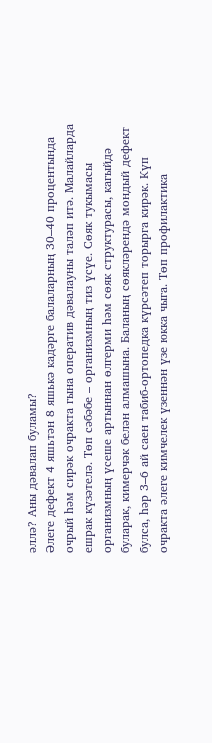әллә? Аны дәвалап буламы?
Әлеге дефект 4 яшьтән 8 яшькә кадәрге балаларның 30–40 процентында очрый һәм сирәк очракта гына оператив дәвалауны таләп итә. Малайларда ешрак күзәтелә. Төп сәбәбе – организмның тиз үсүе. Сөяк тукымасы организмның үсеше артыннан өлгерми һәм сөяк структурасы, кагыйдә буларак, кимерчәк белән алмашына. Баланың сөякләрендә мондый дефект булса, һәр 3–6 ай саен табиб-ортопедка күрсәтеп торырга кирәк. Күп очракта әлеге кимчелек үзеннән үзе юкка чыга. Төп профилактика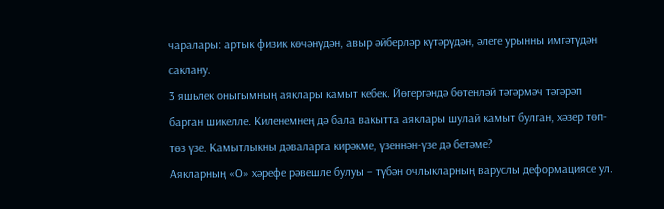чаралары: артык физик көчәнүдән, авыр әйберләр күтәрүдән, әлеге урынны имгәтүдән саклану.
3 яшьлек оныгымның аяклары камыт кебек. Йөгергәндә бөтенләй тәгәрмәч тәгәрәп барган шикелле. Киленемнең дә бала вакытта аяклары шулай камыт булган, хәзер төп-төз үзе. Камытлыкны дәваларга кирәкме, үзеннән-үзе дә бетәме?
Аякларның «О» хәрефе рәвешле булуы – түбән очлыкларның варуслы деформациясе ул.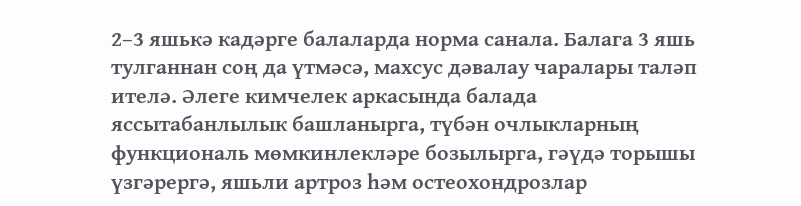2–3 яшькә кадәрге балаларда норма санала. Балага 3 яшь тулганнан соң да үтмәсә, махсус дәвалау чаралары таләп ителә. Әлеге кимчелек аркасында балада яссытабанлылык башланырга, түбән очлыкларның функциональ мөмкинлекләре бозылырга, гәүдә торышы үзгәрергә, яшьли артроз һәм остеохондрозлар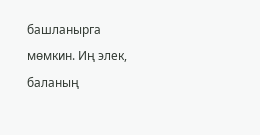башланырга мөмкин. Иң элек, баланың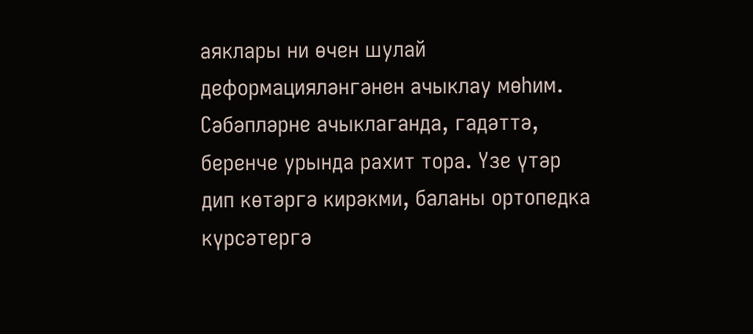аяклары ни өчен шулай деформацияләнгәнен ачыклау мөһим. Сәбәпләрне ачыклаганда, гадәттә, беренче урында рахит тора. Үзе үтәр дип көтәргә кирәкми, баланы ортопедка күрсәтергә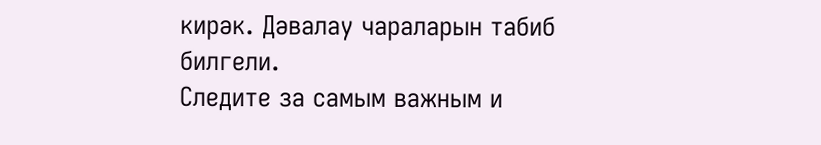кирәк. Дәвалау чараларын табиб билгели.
Следите за самым важным и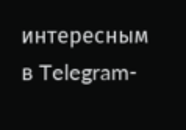интересным в Telegram-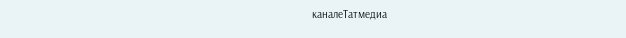каналеТатмедиа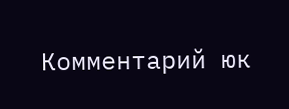Комментарий юк